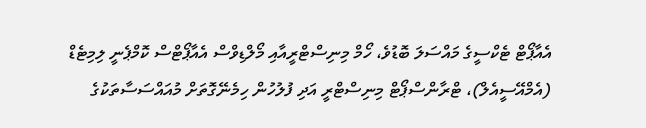އެއާޕޯޓް ޓެކްސީގެ މައްސަލަ ބޮޑުވެ، ހޯމް މިނިސްޓްރީއާއި މޯލްޑިވްސް އެއާޕޯޓްސް ކޮމްޕެނީ ލިމިޓެޑް (އެމްއޭސީއެލް)، ޓްރާންސްޕޯޓް މިނިސްޓްރީ އަދި ފުލުހުން ހިމެނޭގޮތަށް މުއައްސަސާތަކުގެ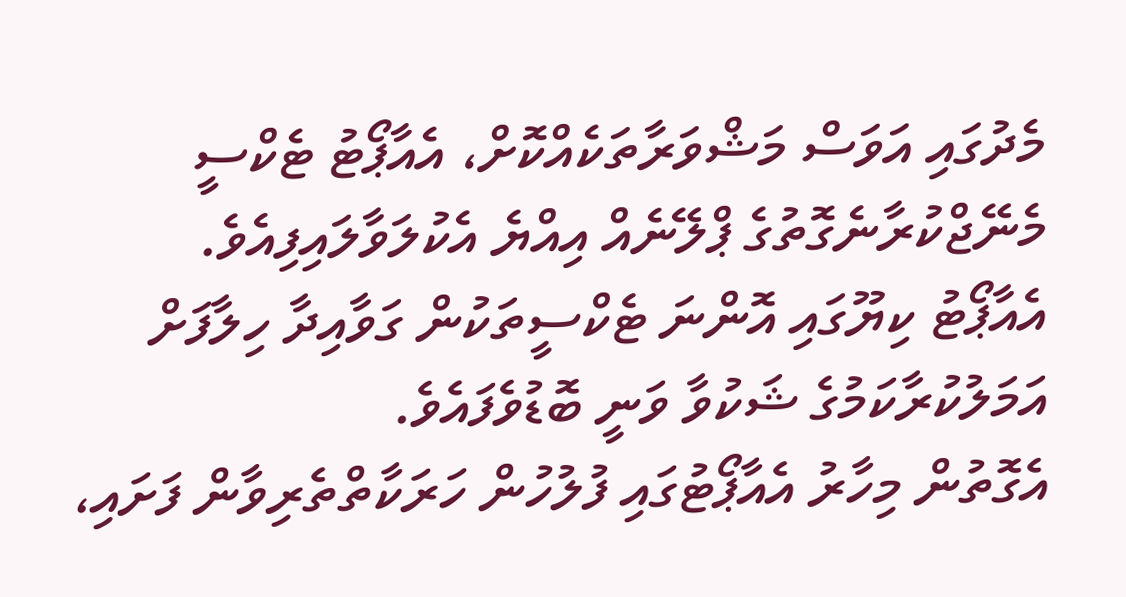މެދުގައި އަވަސް މަޝްވަރާތަކެއްކޮށް، އެއާޕޯޓު ޓެކްސީ މެނޭޖްކުރާނެގޮތުގެ ޕްލޭނެއް އިއްޔެ އެކުލަވާލައިފިއެވެ.
އެއާޕޯޓު ކިޔޫގައި އޮންނަ ޓެކްސީތަކުން ގަވާއިދާ ހިލާފަށް އަމަލުކުރާކަމުގެ ޝަކުވާ ވަނީ ބޮޑުވެފައެވެ.
އެގޮތުން މިހާރު އެއާޕޯޓުގައި ފުލުހުން ހަރަކާތްތެރިވާން ފަށައި،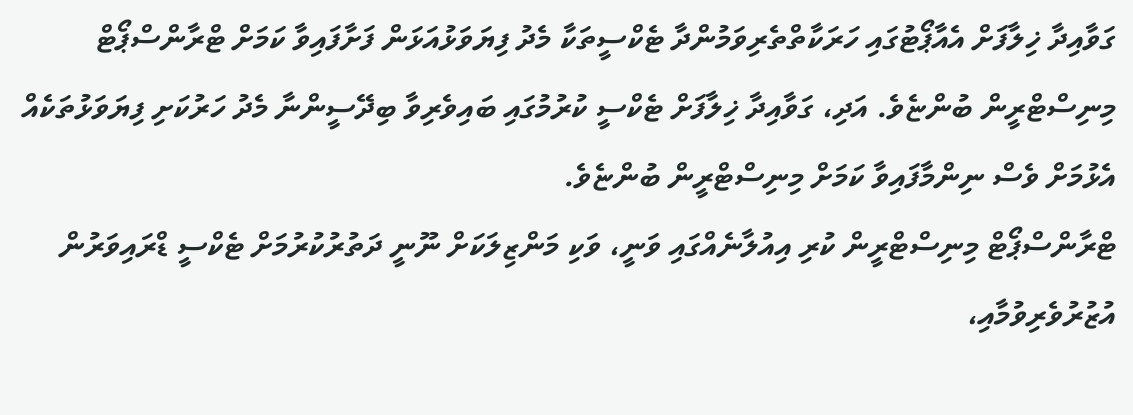ގަވާއިދާ ޚިލާފަށް އެއާޕޯޓުގައި ހަރަކާތްތެރިވަމުންދާ ޓެކްސީތަކާ މެދު ފިޔަވަޅުއަޅަން ފަށާފައިވާ ކަމަށް ޓްރާންސްޕޯޓް މިނިސްޓްރީން ބުންޏެވެ. އަދި، ގަވާއިދާ ޚިލާފަށް ޓެކްސީ ކުރުމުގައި ބައިވެރިވާ ބިދޭސީންނާ މެދު ހަރުކަށި ފިޔަވަޅުތަކެއް އެޅުމަށް ވެސް ނިންމާފައިވާ ކަމަށް މިނިސްޓްރީން ބުންޏެވެ.
ޓްރާންސްޕޯޓް މިނިސްޓްރީން ކުރި އިއުލާނެއްގައި ވަނީ، ވަކި މަންޒިލަކަށް ނޫނީ ދަތުރުކުރުމަށް ޓެކްސީ ޑްރައިވަރުން އުޒުރުވެރިވުމާއި،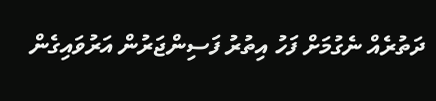ދަތުރެއް ނެގުމަށް ފަހު އިތުރު ފަސިންޖަރުން އަރުވައިގެން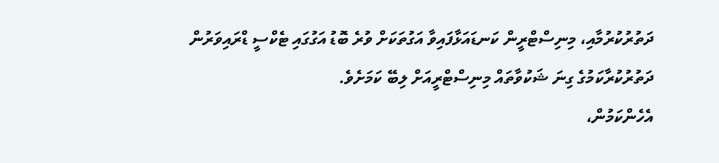ދަތުރުކުރުމާއި، މިނިސްޓްރީން ކަނޑައަޅާފައިވާ އަގުތަކަށް ވުރެ ބޮޑު އަގުގައި ޓެކްސީ ޑްރައިވަރުން ދަތުރުކުރާކަމުގެ ގިނަ ޝަކުވާތައް މިނިސްޓްރީއަށް ލިބޭ ކަމަށެވެ.
އެހެންކަމުން،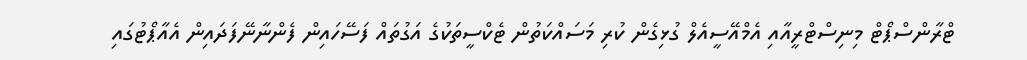ޓްރާންސްޕޯޓް މިނިސްޓްރީއާއި އެމްއޭސީއެލް ގުޅިގެން ކުރި މަސައްކަތުން ޓެކްސީތަކުގެ އަގުތައް ފަސޭހައިން ފެންނާނޭފަދައިން އެއާޕޯޓުގައި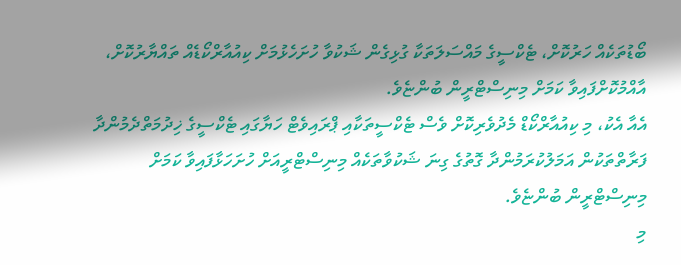ބޯޑުތަކެއް ހަރުކޮށް، ޓެކްސީގެ މައްސަލަތަކާ ގުޅިގެން ޝަކުވާ ހުށަހެޅުމަށް ކިއުއާރްކޯޑެއް ތައްޔާރުކޮށް، އާއްމުކޮށްފައިވާ ކަމަށް މިނިސްޓްރީން ބުންޏެވެ.
އެއާ އެކު، މި ކިއުއާރްކޯޑް މެދުވެރިކޮށް ވެސް ޓެކްސީތަކާއި ޕްރައިވެޓް ހަޔާގައި ޓެކްސީގެ ޚިދުމަތްދެމުންދާ ފަރާތްތަކުން އަމަލުކުރަމުންދާ ގޮތުގެ ގިނަ ޝަކުވާތަކެއް މިނިސްޓްރީއަށް ހުށަހަޅާފައިވާ ކަމަށް މިނިސްޓްރީން ބުންޏެވެ.
މި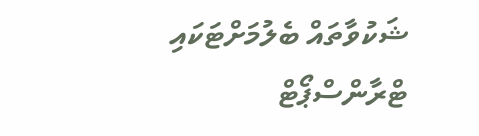ޝަކުވާތައް ބެލުމަށްޓަކައި ޓްރާންސްޕޯޓް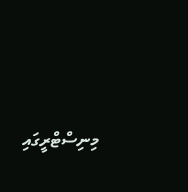މިނިސްޓްރީގައި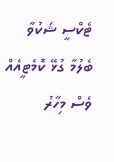ޓެކްސީ ޝަކުވާ ބެލުމާ ގުޅޭ ކޮމެޓީއެއް ވެސް މިހާރު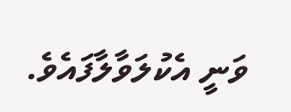ވަނީ އެކުލަވާލާފައެވެ.